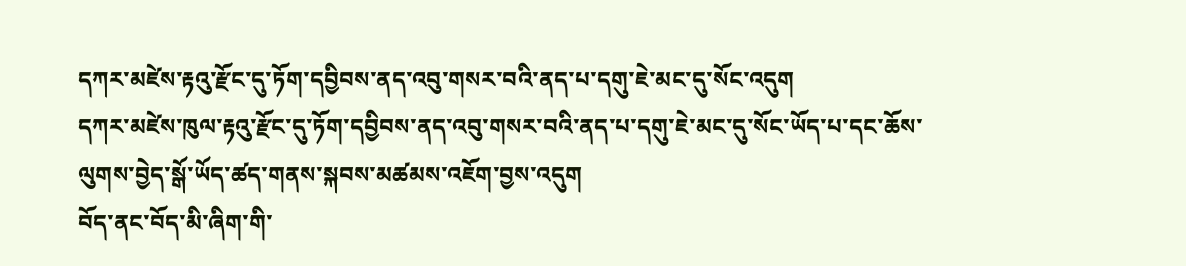དཀར་མཛེས་རྟའུ་རྫོང་དུ་ཏོག་དབྱིབས་ནད་འབུ་གསར་བའི་ནད་པ་དགུ་ཇེ་མང་དུ་སོང་འདུག
དཀར་མཛེས་ཁུལ་རྟའུ་རྫོང་དུ་ཏོག་དབྱིབས་ནད་འབུ་གསར་བའི་ནད་པ་དགུ་ཇེ་མང་དུ་སོང་ཡོད་པ་དང་ཆོས་ལུགས་བྱེད་སྒོ་ཡོད་ཚད་གནས་སྐབས་མཚམས་འཇོག་བྱས་འདུག
བོད་ནང་བོད་མི་ཞིག་གི་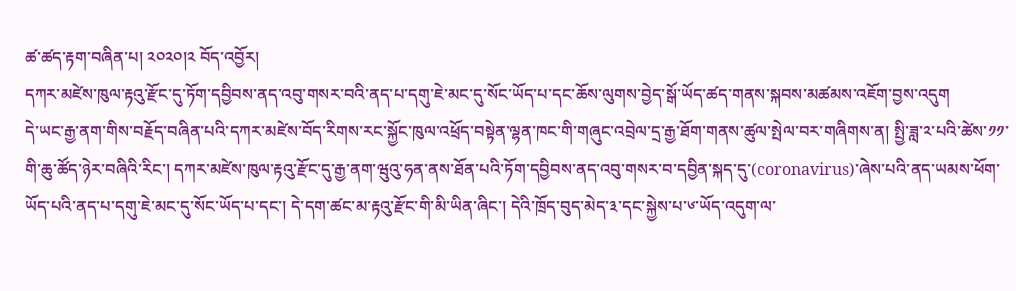ཚ་ཚད་རྟག་བཞིན་པ། ༢༠༢༠།༢ བོད་འབྱོར།
དཀར་མཛེས་ཁུལ་རྟའུ་རྫོང་དུ་ཏོག་དབྱིབས་ནད་འབུ་གསར་བའི་ནད་པ་དགུ་ཇེ་མང་དུ་སོང་ཡོད་པ་དང་ཆོས་ལུགས་བྱེད་སྒོ་ཡོད་ཚད་གནས་སྐབས་མཚམས་འཇོག་བྱས་འདུག
དེ་ཡང་རྒྱ་ནག་གིས་བརྗོད་བཞིན་པའི་དཀར་མཛེས་བོད་རིགས་རང་སྐྱོང་ཁུལ་འཕྲོད་བསྟེན་ལྷན་ཁང་གི་གཞུང་འབྲེལ་དྲ་རྒྱ་ཐོག་གནས་ཚུལ་སྤེལ་བར་གཞིགས་ན། སྤྱི་ཟླ་༢་པའི་ཚེས་༡༡་གི་ཆུ་ཚོད་ཉེར་བཞིའི་རིང་། དཀར་མཛེས་ཁུལ་རྟའུ་རྫོང་དུ་རྒྱ་ནག་ཝུའུ་ཧན་ནས་ཐོན་པའི་ཏོག་དབྱིབས་ནད་འབུ་གསར་བ་དབྱིན་སྐད་དུ་(coronavirus)་ཞེས་པའི་ནད་ཡམས་ཕོག་ཡོད་པའི་ནད་པ་དགུ་ཇེ་མང་དུ་སོང་ཡོད་པ་དང་། དེ་དག་ཚང་མ་རྟའུ་རྫོང་གི་མི་ཡིན་ཞིང་། དེའི་ཁྲོད་བུད་མེད་༣་དང་སྐྱེས་པ་༦་ཡོད་འདུག་ལ་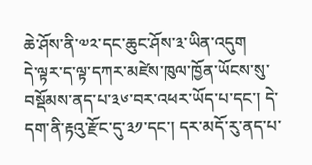ཆེ་ཤོས་ནི་༧༢་དང་ཆུང་ཤོས་༣་ཡིན་འདུག
དེ་ལྟར་ད་ལྟ་དཀར་མཛེས་ཁུལ་ཁྱོན་ཡོངས་སུ་བསྡོམས་ནད་པ་༣༦་བར་འཕར་ཡོད་པ་དང་། དེ་དག་ནི་རྟའུ་རྫོང་དུ་༣༡་དང་། དར་མདོ་རུ་ནད་པ་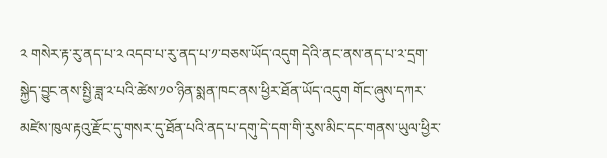༢ གསེར་རྟ་རུ་ནད་པ་༢ འདབ་པ་རུ་ནད་པ་༡་བཅས་ཡོད་འདུག དེའི་ནང་ནས་ནད་པ་༢་དྲག་སྐྱེད་བྱུང་ནས་སྤྱི་ཟླ་༢་པའི་ཚེས་༡༠་ཉིན་སྨན་ཁང་ནས་ཕྱིར་ཐོན་ཡོད་འདུག གོང་ཞུས་དཀར་མཛེས་ཁུལ་རྟའུ་རྫོང་དུ་གསར་དུ་ཐོན་པའི་ནད་པ་དགུ་དེ་དག་གི་རུས་མིང་དང་གནས་ཡུལ་ཕྱིར་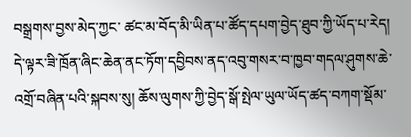བསྒྲགས་བྱས་མེད་ཀྱང་ ཚང་མ་བོད་མི་ཡིན་པ་ཚོད་དཔག་བྱེད་ཐུབ་ཀྱི་ཡོད་པ་རེད།
དེ་ལྟར་ཟི་ཁྲོན་ཞིང་ཆེན་ནང་ཏོག་དབྱིབས་ནད་འབུ་གསར་བ་ཁྱབ་གདལ་ཤུགས་ཆེ་འགྲོ་བཞིན་པའི་སྐབས་སུ། ཆོས་ལུགས་ཀྱི་བྱེད་སྒོ་སྤེལ་ཡུལ་ཡོད་ཚད་བཀག་སྡོམ་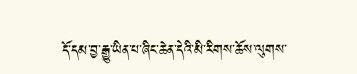དོ་དམ་བྱ་རྒྱུ་ཡིན་པ་ཞིང་ཆེན་དེའི་མི་རིགས་ཆོས་ལུགས་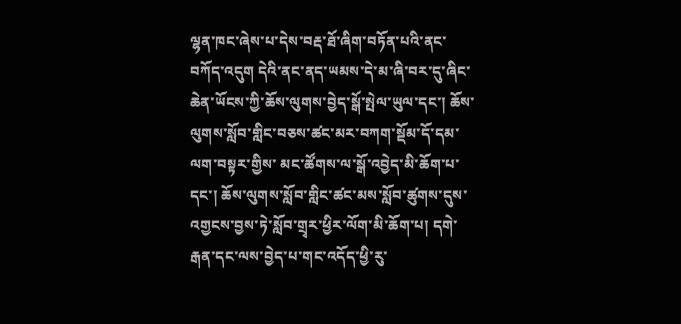ལྷན་ཁང་ཞེས་པ་དེས་བརྡ་ཐོ་ཞིག་བཏོན་པའི་ནང་བཀོད་འདུག དེའི་ནང་ནད་ཡམས་དེ་མ་ཞི་བར་དུ་ཞིང་ཆེན་ཡོངས་ཀྱི་ཆོས་ལུགས་བྱེད་སྒོ་སྤེལ་ཡུལ་དང་། ཆོས་ལུགས་སློབ་གླིང་བཅས་ཚང་མར་བཀག་སྡོམ་དོ་དམ་ལག་བསྟར་གྱིས་ མང་ཚོགས་ལ་སྒོ་འབྱེད་མི་ཆོག་པ་དང་། ཆོས་ལུགས་སློབ་གླིང་ཚང་མས་སློབ་ཚུགས་དུས་འགྱངས་བྱས་ཏེ་སློབ་གྲྭར་ཕྱིར་ལོག་མི་ཆོག་པ། དགེ་རྒན་དང་ལས་བྱེད་པ་གང་འདོད་ཕྱི་རུ་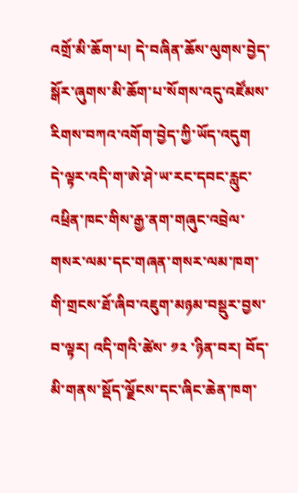འགྲོ་མི་ཆོག་པ། དེ་བཞིན་ཆོས་ལུགས་བྱེད་སྒོར་ཞུགས་མི་ཆོག་པ་སོགས་འདུ་འཛོམས་རིགས་བཀའ་འགོག་བྱེད་ཀྱི་ཡོད་འདུག
དེ་ལྟར་འདི་ག་ཨེ་ཤེ་ཡ་རང་དབང་རླུང་འཕྲིན་ཁང་གིས་རྒྱ་ནག་གཞུང་འབྲེལ་གསར་ལམ་དང་གཞན་གསར་ལམ་ཁག་གི་གྲངས་ཐོ་ཞིབ་འཇུག་མཉམ་བསྡུར་བྱས་བ་ལྟར། འདི་གའི་ཚེས་ ༡༢ ་ཉིན་བར། བོད་མི་གནས་སྡོད་ལྗོངས་དང་ཞིང་ཆེན་ཁག་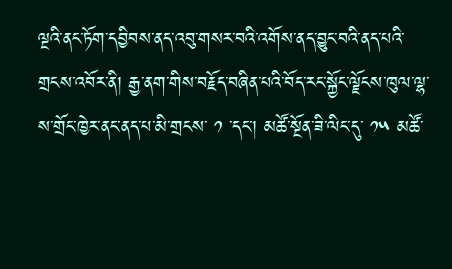ལྔའི་ནང་ཏོག་དབྱིབས་ནད་འབུ་གསར་བའི་འགོས་ནད་བྱུང་བའི་ནད་པའི་གྲངས་འབོར་ནི། རྒྱ་ནག་གིས་བརྗོད་བཞིན་པའི་བོད་རང་སྐྱོང་ལྗོངས་ཁུལ་ལྷ་ས་གྲོང་ཁྱེར་ནང་ནད་པ་མི་གྲངས་ ༡ ་དང་། མཚོ་སྔོན་ཟི་ལིང་དུ་ ༡༥ མཚོ་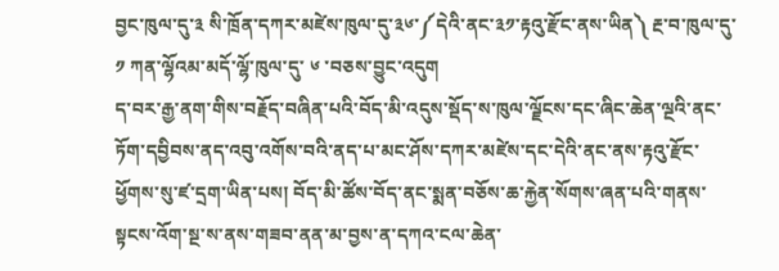བྱང་ཁུལ་དུ་༣ སི་ཁྲོན་དཀར་མཛེས་ཁུལ་དུ་༣༦་༼དེའི་ནང་༣༡་རྟའུ་རྫོང་ནས་ཡིན༽ རྔ་བ་ཁུལ་དུ་༡ ཀན་ལྷོའམ་མདོ་ལྷོ་ཁུལ་དུ་ ༦ ་བཅས་བྱུང་འདུག
ད་བར་རྒྱ་ནག་གིས་བརྗོད་བཞིན་པའི་བོད་མི་འདུས་སྡོད་ས་ཁུལ་ལྗོངས་དང་ཞིང་ཆེན་ལྔའི་ནང་ཏོག་དབྱིབས་ནད་འབུ་འགོས་བའི་ནད་པ་མང་ཤོས་དཀར་མཛེས་དང་དེའི་ནང་ནས་རྟའུ་རྫོང་ཕྱོགས་སུ་ཛ་དྲག་ཡིན་པས། བོད་མི་ཚོས་བོད་ནང་སྨན་བཅོས་ཆ་རྐྱེན་སོགས་ཞན་པའི་གནས་སྟངས་འོག་སྔ་ས་ནས་གཟབ་ནན་མ་བྱས་ན་དཀའ་ངལ་ཆེན་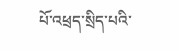པོ་འཕྲད་སྲིད་པའི་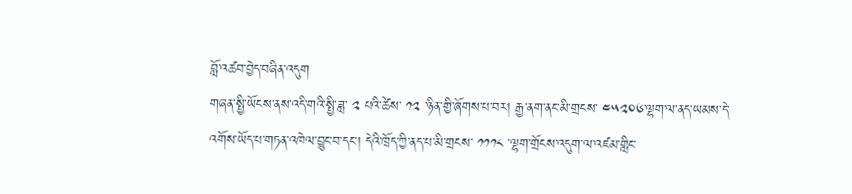བློ་འཚབ་བྱེད་བཞིན་འདུག
གཞན་སྤྱི་ཡོངས་ནས་འདི་གའི་སྤྱི་ཟླ་ ༢ པའི་ཚེས་ ༡༢ ་ཉིན་གྱི་ཞོགས་པ་བར། རྒྱ་ནག་ནང་མི་གྲངས་ ༤༥༢༠༦་ལྷག་ལ་ནད་ཡམས་དེ་འགོས་ཡོད་པ་གཏན་འཁེལ་བྱུང་བ་དང་། དེའི་ཁྲོད་ཀྱི་ནད་པ་མི་གྲངས་ ༡༡༡༨ ་ལྷག་གྲོངས་འདུག་ལ་འཛམ་གླིང་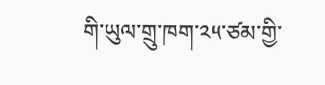གི་ཡུལ་གྲུ་ཁག་༢༥་ཙམ་གྱི་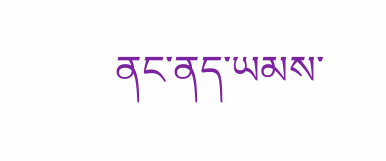ནང་ནད་ཡམས་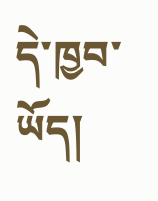དེ་ཁྱབ་ཡོད།